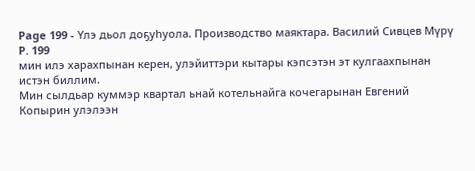Page 199 - Үлэ дьол доҕуһуола. Производство маяктара. Василий Сивцев Мүрү
P. 199
мин илэ харахпынан керен, улэйиттэри кытары кэпсэтэн эт кулгаахпынан
истэн биллим.
Мин сылдьар куммэр квартал ьнай котельнайга кочегарынан Евгений
Копырин улэлээн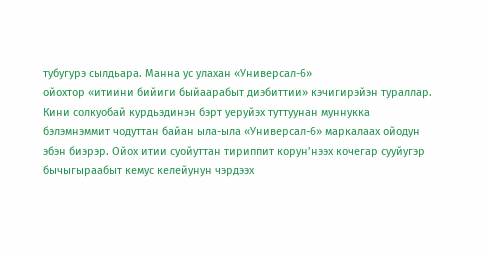тубугурэ сылдьара. Манна ус улахан «Универсал-6»
ойохтор «итиини бийиги быйаарабыт диэбиттии» кэчигирэйэн тураллар.
Кини солкуобай курдьэдинэн бэрт уеруйэх туттуунан муннукка
бэлэмнэммит чодуттан байан ыла-ыла «Универсал-6» маркалаах ойодун
эбэн биэрэр. Ойох итии суойуттан тириппит корун’нээх кочегар сууйугэр
бычыгыраабыт кемус келейунун чэрдээх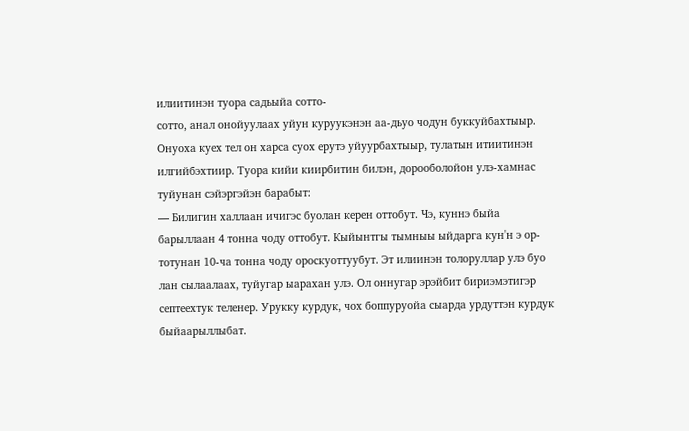илиитинэн туора садьыйа сотто-
сотто, анал онойуулаах уйун куруукэнэн аа-дьуо чодун буккуйбахтыыр.
Онуоха куех тел он харса суох ерутэ уйуурбахтыыр, тулатын итиитинэн
илгийбэхтиир. Туора кийи киирбитин билэн, дорооболойон улэ-хамнас
туйунан сэйэргэйэн барабыт:
— Билигин халлаан ичигэс буолан керен оттобут. Чэ, куннэ быйа
барыллаан 4 тонна чоду оттобут. Кыйынтгы тымныы ыйдарга кун'н э ор-
тотунан 10-ча тонна чоду ороскуоттуубут. Эт илиинэн толоруллар улэ буо
лан сылаалаах, туйугар ыарахан улэ. Ол оннугар эрэйбит бириэмэтигэр
септеехтук теленер. Урукку курдук, чох боппуруойа сыарда урдуттэн курдук
быйаарыллыбат.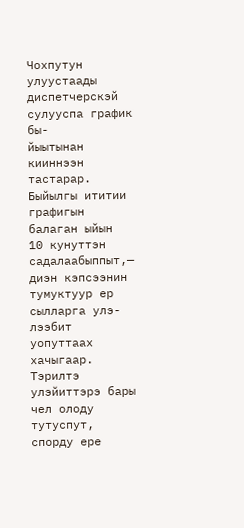Чохпутун улуустаады диспетчерскэй сулууспа график бы-
йыытынан кииннээн тастарар. Быйылгы ититии графигын балаган ыйын
10 кунуттэн садалаабыппыт,— диэн кэпсээнин тумуктуур ер сылларга улэ-
лээбит уопуттаах хачыгаар. Тэрилтэ улэйиттэрэ бары чел олоду тутуспут,
спорду ере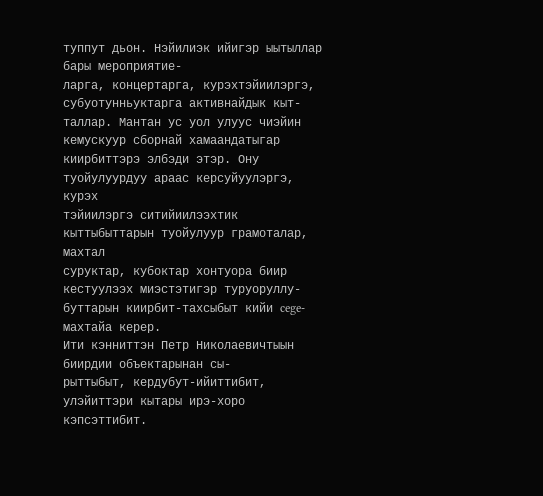туппут дьон. Нэйилиэк ийигэр ыытыллар бары мероприятие-
ларга, концертарга, курэхтэйиилэргэ, субуотунньуктарга активнайдык кыт-
таллар. Мантан ус уол улуус чиэйин кемускуур сборнай хамаандатыгар
киирбиттэрэ элбэди этэр. Ону туойулуурдуу араас керсуйуулэргэ, курэх
тэйиилэргэ ситийиилээхтик кыттыбыттарын туойулуур грамоталар, махтал
суруктар, кубоктар хонтуора биир кестуулээх миэстэтигэр туруоруллу-
буттарын киирбит-тахсыбыт кийи cege-махтайа керер.
Ити кэнниттэн Петр Николаевичтыын биирдии объектарынан сы-
рыттыбыт, кердубут-ийиттибит, улэйиттэри кытары ирэ-хоро кэпсэттибит.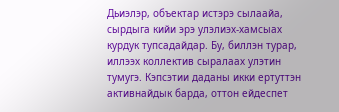Дьиэлэр, объектар истэрэ сылаайа, сырдыга кийи эрэ улэлиэх-хамсыах
курдук тупсадайдар. Бу, биллэн турар, иллээх коллектив сыралаах улэтин
тумугэ. Кэпсэтии даданы икки ертуттэн активнайдык барда, оттон ейдеспет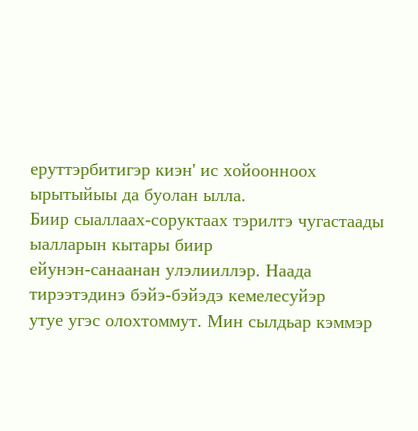еруттэрбитигэр киэн' ис хойоонноох ырытыйыы да буолан ылла.
Биир сыаллаах-соруктаах тэрилтэ чугастаады ыалларын кытары биир
ейунэн-санаанан улэлииллэр. Наада тирээтэдинэ бэйэ-бэйэдэ кемелесуйэр
утуе угэс олохтоммут. Мин сылдьар кэммэр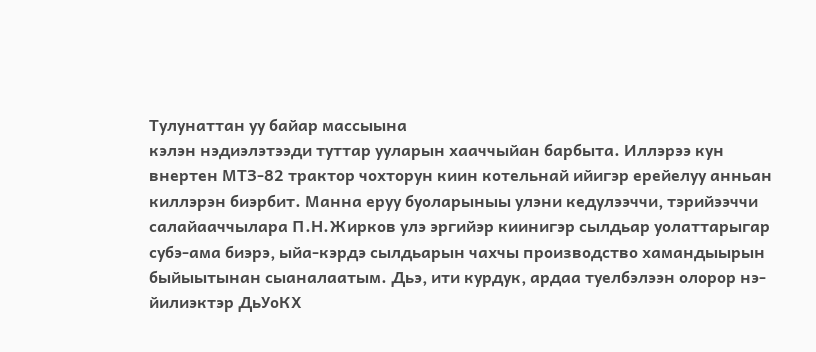Тулунаттан уу байар массыына
кэлэн нэдиэлэтээди туттар ууларын хааччыйан барбыта. Иллэрээ кун
внертен МТЗ-82 трактор чохторун киин котельнай ийигэр ерейелуу анньан
киллэрэн биэрбит. Манна еруу буоларыныы улэни кедулээччи, тэрийээччи
салайааччылара П.Н.Жирков улэ эргийэр киинигэр сылдьар уолаттарыгар
субэ-ама биэрэ, ыйа-кэрдэ сылдьарын чахчы производство хамандыырын
быйыытынан сыаналаатым. Дьэ, ити курдук, ардаа туелбэлээн олорор нэ-
йилиэктэр ДьУоКХ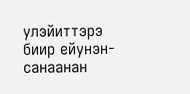улэйиттэрэ биир ейунэн-санаанан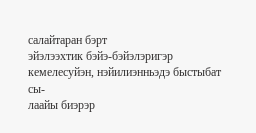салайтаран бэрт
эйэлээхтик бэйэ-бэйэлэригэр кемелесуйэн, нэйилиэнньэдэ быстыбат сы-
лаайы биэрэр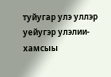туйугар улэ уллэр уейугэр улэлии-хамсыы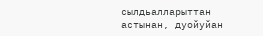сылдьалларыттан
астынан, дуойуйан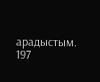арадыстым.
197